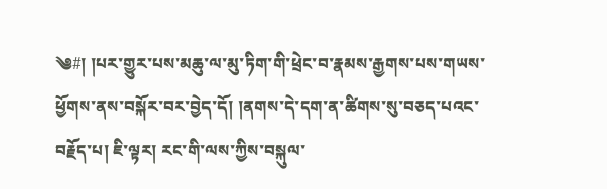༄#། །པར་གྱུར་པས་མཆུ་ལ་མུ་ཏིག་གི་ཕྲེང་བ་རྣམས་རྒྱགས་པས་གཡས་ཕྱོགས་ནས་བསྐོར་བར་བྱེད་དོ། །ནགས་དེ་དག་ན་ཚིགས་སུ་བཅད་པའང་བརྗོད་པ། ཇི་ལྟར། རང་གི་ལས་ཀྱིས་བསྐུལ་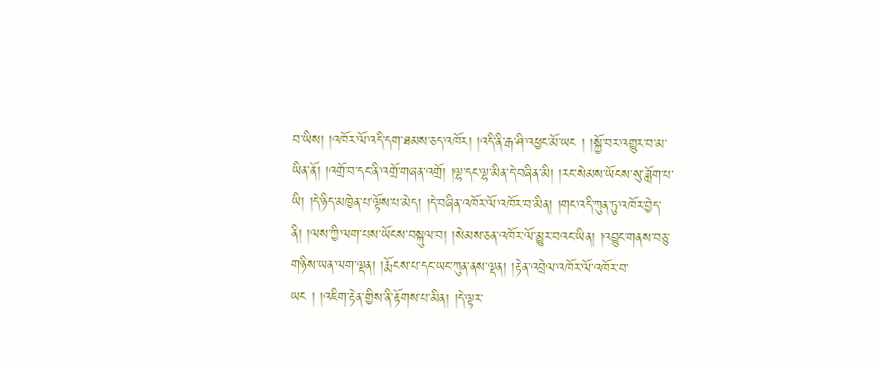བ་ཡིས། །འཁོར་ལོ་འདི་དག་ཐམས་ཅད་འཁོར། །འདི་ནི་རྒ་ཤི་འཕྱང་མོ་ཡང ། །སྐྱོ་བར་འགྱུར་བ་མ་ཡིན་ནོ། །འགྲོ་བ་དང་ནི་འགྲོ་གཞན་འགྲོ། །ལྷ་དང་ལྷ་མིན་དེ་བཞིན་མི། །རང་སེམས་ཡོངས་སུ་ཟློག་པ་ཡི། །དེ་ཉིད་མཁྱེན་པ་ལྟོས་པ་མེད། །དེ་བཞིན་འཁོར་ལོ་འཁོར་བ་མིན། །གང་འདི་ཀུན་ཏུ་འཁོར་བྱེད་ནི། །ལས་ཀྱི་ལག་པས་ཡོངས་བསྐུལ་བ། །སེམས་ཅན་འཁོར་ལོ་མྱུར་བའང་ཡིན། །འབྱུང་གནས་བཅུ་གཉིས་ཡན་ལག་ལྡན། །རྨོངས་པ་དང་ཡང་ཀུན་ནས་ལྡན། །རྟེན་འབྲེལ་འཁོར་ལོ་འཁོར་བ་ཡང ། །འཇིག་རྟེན་གྱིས་ནི་རྟོགས་པ་མིན། །དེ་ལྟར་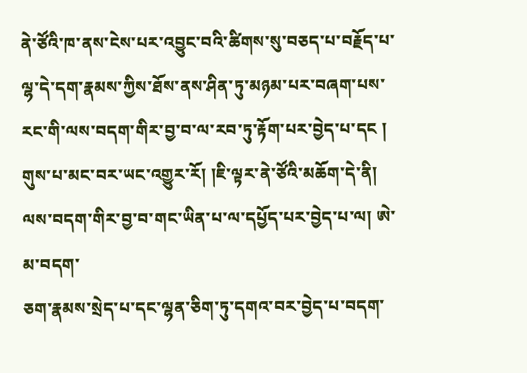ནེ་ཙོའི་ཁ་ནས་ངེས་པར་འབྱུང་བའི་ཚིགས་སུ་བཅད་པ་བརྗོད་པ་ལྷ་དེ་དག་རྣམས་ཀྱིས་ཐོས་ནས་ཤིན་ཏུ་མཉམ་པར་བཞག་པས་རང་གི་ལས་བདག་གིར་བྱ་བ་ལ་རབ་ཏུ་རྟོག་པར་བྱེད་པ་དང ། གུས་པ་མང་བར་ཡང་འགྱུར་རོ། །ཇི་ལྟར་ནེ་ཙོའི་མཆོག་དེ་ནི། ལས་བདག་གིར་བྱ་བ་གང་ཡིན་པ་ལ་དཔྱོད་པར་བྱེད་པ་ལ། ཨེ་མ་བདག་
ཅག་རྣམས་སྲེད་པ་དང་ལྷན་ཅིག་ཏུ་དགའ་བར་བྱེད་པ་བདག་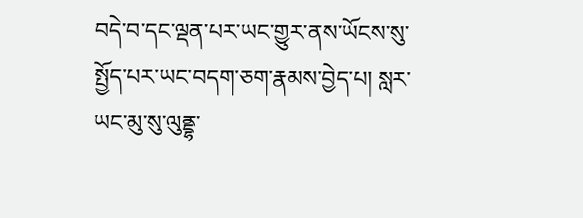བདེ་བ་དང་ལྡན་པར་ཡང་གྱུར་ནས་ཡོངས་སུ་སྤྱོད་པར་ཡང་བདག་ཅག་རྣམས་བྱེད་པ། སླར་ཡང་མུ་སུ་ལུནྡྷ་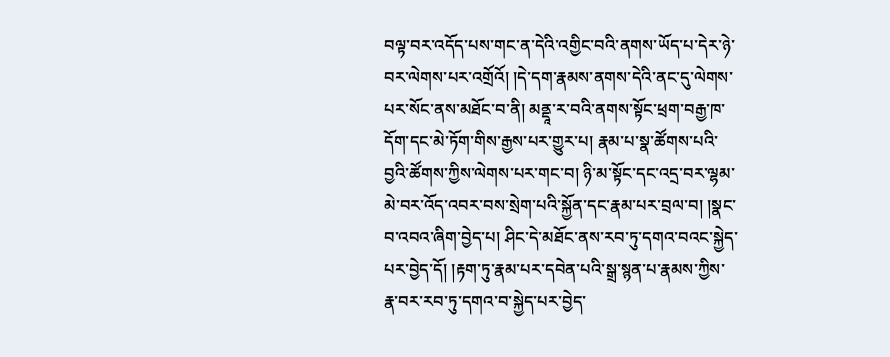བལྟ་བར་འདོད་པས་གང་ན་དེའི་འགྱིང་བའི་ནགས་ཡོད་པ་དེར་ཉེ་བར་ལེགས་པར་འགྲོའོ། །དེ་དག་རྣམས་ནགས་དེའི་ནང་དུ་ལེགས་པར་སོང་ནས་མཐོང་བ་ནི། མནྡཱ་ར་བའི་ནགས་སྟོང་ཕྲག་བརྒྱ་ཁ་དོག་དང་མེ་ཏོག་གིས་རྒྱས་པར་གྱུར་པ། རྣམ་པ་སྣ་ཚོགས་པའི་བྱའི་ཚོགས་ཀྱིས་ལེགས་པར་གང་བ། ཉི་མ་སྟོང་དང་འདྲ་བར་ལྷམ་མེ་བར་འོད་འབར་བས་སྲེག་པའི་སྐྱོན་དང་རྣམ་པར་བྲལ་བ། །སྣང་བ་འབའ་ཞིག་བྱེད་པ། ཤིང་དེ་མཐོང་ནས་རབ་ཏུ་དགའ་བའང་སྐྱེད་པར་བྱེད་དོ། །རྟག་ཏུ་རྣམ་པར་དབེན་པའི་སྒྲ་སྙན་པ་རྣམས་ཀྱིས་རྣ་བར་རབ་ཏུ་དགའ་བ་སྐྱེད་པར་བྱེད་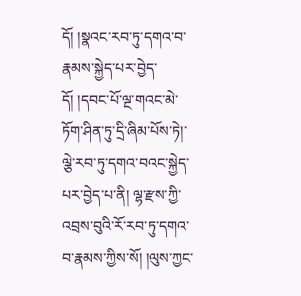དོ། །སྣའང་རབ་ཏུ་དགའ་བ་རྣམས་སྐྱེད་པར་བྱེད་དོ། །དབང་པོ་ལྔ་གའང་མེ་ཏོག་ཤིན་ཏུ་དྲི་ཞིམ་པོས་ཏེ།་ལྕེ་རབ་ཏུ་དགའ་བའང་སྐྱེད་པར་བྱེད་པ་ནི། ལྷ་རྫས་ཀྱི་འབྲས་བུའི་རོ་རབ་ཏུ་དགའ་བ་རྣམས་ཀྱིས་སོ། །ལུས་ཀྱང་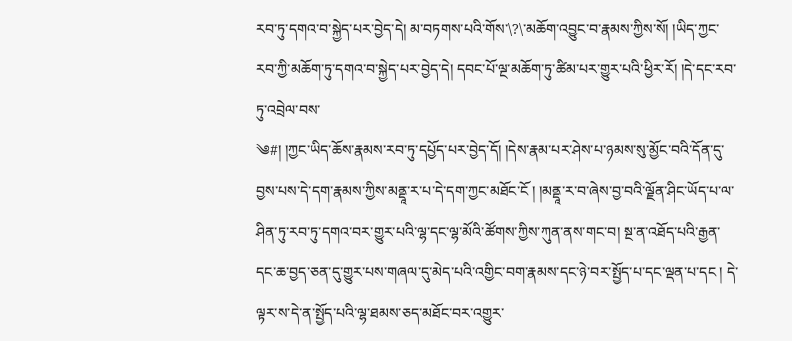རབ་ཏུ་དགའ་བ་སྐྱེད་པར་བྱེད་དེ། མ་བཏགས་པའི་གོས་\?\་མཆོག་འབྱུང་བ་རྣམས་ཀྱིས་སོ། །ཡིད་ཀྱང་རབ་ཀྱི་མཆོག་ཏུ་དགའ་བ་སྐྱེད་པར་བྱེད་དེ། དབང་པོ་ལྔ་མཆོག་ཏུ་ཚིམ་པར་གྱུར་པའི་ཕྱིར་རོ། །དེ་དང་རབ་ཏུ་འབྲེལ་བས་
༄#། །ཀྱང་ཡིད་ཆོས་རྣམས་རབ་ཏུ་དཔྱོད་པར་བྱེད་དོ། །དེས་རྣམ་པར་ཤེས་པ་ཉམས་སུ་མྱོང་བའི་དོན་དུ་བྱས་པས་དེ་དག་རྣམས་ཀྱིས་མནྡཱ་ར་པ་དེ་དག་ཀྱང་མཐོང་ངོ ། །མནྡཱ་ར་བ་ཞེས་བྱ་བའི་ལྗོན་ཤིང་ཡོད་པ་ལ་ཤིན་ཏུ་རབ་ཏུ་དགའ་བར་གྱུར་པའི་ལྷ་དང་ལྷ་མོའི་ཚོགས་ཀྱིས་ཀུན་ནས་གང་བ། སྔ་ན་འཐོད་པའི་རྒྱན་དང་ཆ་བྱད་ཅན་དུ་གྱུར་པས་གཞལ་དུ་མེད་པའི་འགྱིང་བག་རྣམས་དང་ཉེ་བར་སྤྱོད་པ་དང་ལྡན་པ་དང ། དེ་ལྟར་ས་དེ་ན་སྤྱོད་པའི་ལྷ་ཐམས་ཅད་མཐོང་བར་འགྱུར་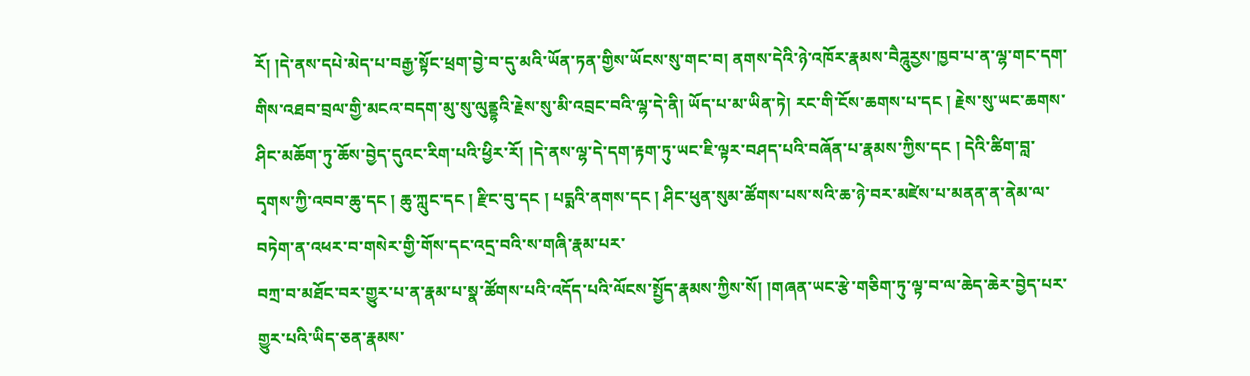རོ། །དེ་ནས་དཔེ་མེད་པ་བརྒྱ་སྟོང་ཕྲག་བྱེ་བ་དུ་མའི་ཡོན་ཏན་གྱིས་ཡོངས་སུ་གང་བ། ནགས་དེའི་ཉེ་འཁོར་རྣམས་བཻཌཱུརྱས་ཁྱབ་པ་ན་ལྷ་གང་དག་གིས་འཐབ་བྲལ་གྱི་མངའ་བདག་མུ་སུ་ལུནྡྷའི་རྗེས་སུ་མི་འབྲང་བའི་ལྷ་དེ་ནི། ཡོད་པ་མ་ཡིན་ཏེ། རང་གི་ངོས་ཆགས་པ་དང ། རྗེས་སུ་ཡང་ཆགས་ཤིང་མཆོག་ཏུ་ཆོས་བྱེད་དུའང་རིག་པའི་ཕྱིར་རོ། །དེ་ནས་ལྷ་དེ་དག་རྟག་ཏུ་ཡང་ཇི་ལྟར་བཤད་པའི་བཞོན་པ་རྣམས་ཀྱིས་དང ། དེའི་ཚིག་བླ་དྭགས་ཀྱི་འབབ་ཆུ་དང ། ཆུ་ཀླུང་དང ། རྫིང་བུ་དང ། པདྨའི་ནགས་དང ། ཤིང་ཕུན་སུམ་ཚོགས་པས་སའི་ཆ་ཉེ་བར་མཛེས་པ་མནན་ན་ནེམ་ལ་བཏེག་ན་འཕར་བ་གསེར་གྱི་གོས་དང་འདྲ་བའི་ས་གཞི་རྣམ་པར་
བཀྲ་བ་མཐོང་བར་གྱུར་པ་ན་རྣམ་པ་སྣ་ཚོགས་པའི་འདོད་པའི་ལོངས་སྤྱོད་རྣམས་ཀྱིས་སོ། །གཞན་ཡང་རྩེ་གཅིག་ཏུ་ལྟ་བ་ལ་ཆེད་ཆེར་བྱེད་པར་གྱུར་པའི་ཡིད་ཅན་རྣམས་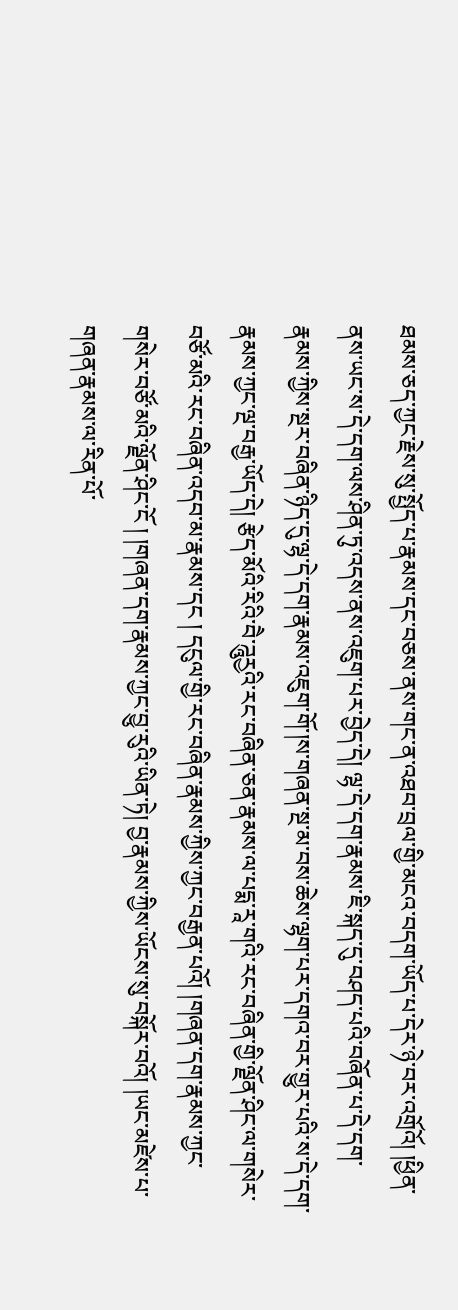ཐམས་ཅད་ཀྱང་རྗེས་སུ་སྤྱོད་པ་རྣམས་དང་བཅས་ནས་གང་ན་འཐབ་བྲལ་གྱི་མངའ་བདག་ཡོད་པ་དེར་ཉེ་བར་འགྲོའོ། །ཕྱིན་ནས་ཡང་ས་དེ་དག་ལས་ཤིན་ཏུ་འདས་ནས་འཇུག་པར་བྱེད་དེ། ལྷ་དེ་དག་རྣམས་ཇི་སྐད་དུ་བཤད་པའི་བཞོན་པ་དེ་དག་རྣམས་ཀྱིས་སྔར་བཞིན་ཉིད་དུ་ལྷ་དེ་དག་རྣམས་འཇུག་གོ་།ས་གཞན་སྔ་མ་བས་ཆེས་ལྷག་པར་དགའ་བར་གྱུར་པའི་ས་དེ་དག་རྣམས་ཀྱང་ལྔ་བརྒྱ་ཡོད་དེ། རྩེད་མོའི་རིའི་བཻ་ཌཱུརྱའི་རང་བཞིན་ཅན་རྣམས་ལ་པདྨ་རཱ་གའི་རང་བཞིན་གྱི་ལྗོན་ཤིང་ལ་གསེར་བཙོ་མའི་རང་བཞིན་འདབ་མ་རྣམས་དང ། དངུལ་གྱི་རང་བཞིན་རྣམས་ཀྱིས་ཀྱང་བརྒྱན་པའོ། །གཞན་དག་རྣམས་ཀྱང་གསེར་བཙོ་མའི་ལྗོན་ཤིང་ངོ ། །གཞན་དག་རྣམས་ཀྱང་བྱུ་རུའི་ཡིན་ཏེ། བྱ་རྣམས་ཀྱིས་ཡོངས་སུ་བསྐོར་བའོ། །ཡང་མཛེས་པ་གཞན་རྣམས་ལ་རིན་པོ་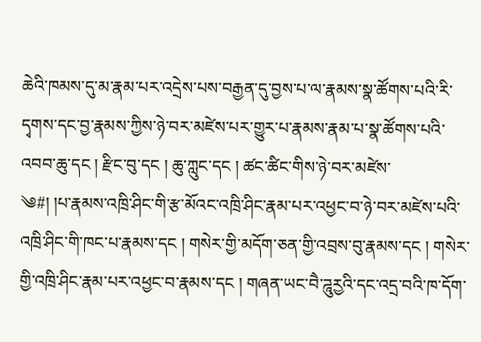ཆེའི་ཁམས་དུ་མ་རྣམ་པར་འདྲེས་པས་བརྒྱན་དུ་བྱས་པ་ལ་རྣམས་སྣ་ཚོགས་པའི་རི་དྭགས་དང་བྱ་རྣམས་ཀྱིས་ཉེ་བར་མཛེས་པར་གྱུར་པ་རྣམས་རྣམ་པ་སྣ་ཚོགས་པའི་འབབ་ཆུ་དང ། རྫིང་བུ་དང ། ཆུ་ཀླུང་དང ། ཚང་ཚིང་གིས་ཉེ་བར་མཛེས་
༄#། །པ་རྣམས་འཁྲི་ཤིང་གི་རྩ་མོའང་འཁྲི་ཤིང་རྣམ་པར་འཕྱང་བ་ཉེ་བར་མཛེས་པའི་འཁྲི་ཤིང་གི་ཁང་པ་རྣམས་དང ། གསེར་གྱི་མདོག་ཅན་གྱི་འབྲས་བུ་རྣམས་དང ། གསེར་གྱི་འཁྲི་ཤིང་རྣམ་པར་འཕྱང་བ་རྣམས་དང ། གཞན་ཡང་བཻ་ཌཱུརྱའི་དང་འདྲ་བའི་ཁ་དོག་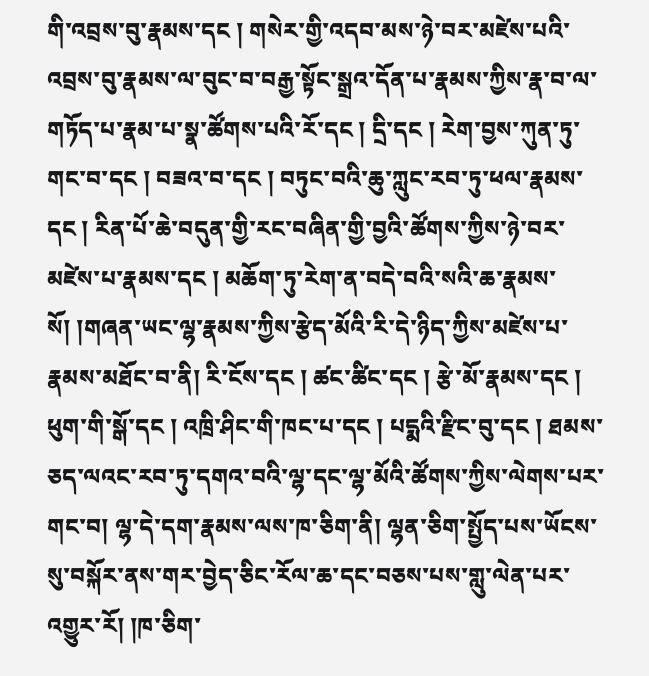གི་འབྲས་བུ་རྣམས་དང ། གསེར་གྱི་འདབ་མས་ཉེ་བར་མཛེས་པའི་འབྲས་བུ་རྣམས་ལ་བུང་བ་བརྒྱ་སྟོང་སྒྲའ་དོན་པ་རྣམས་ཀྱིས་རྣ་བ་ལ་གཏོད་པ་རྣམ་པ་སྣ་ཚོགས་པའི་རོ་དང ། དྲི་དང ། རེག་བྱས་ཀུན་ཏུ་གང་བ་དང ། བཟའ་བ་དང ། བཏུང་བའི་ཆུ་ཀླུང་རབ་ཏུ་ཕལ་རྣམས་དང ། རིན་པོ་ཆེ་བདུན་གྱི་རང་བཞིན་གྱི་བྱའི་ཚོགས་ཀྱིས་ཉེ་བར་མཛེས་པ་རྣམས་དང ། མཆོག་ཏུ་རེག་ན་བདེ་བའི་སའི་ཆ་རྣམས་སོ། །གཞན་ཡང་ལྷ་རྣམས་ཀྱིས་རྩེད་མོའི་རི་དེ་ཉིད་ཀྱིས་མཛེས་པ་རྣམས་མཐོང་བ་ནི། རི་ངོས་དང ། ཚང་ཚིང་དང ། རྩེ་མོ་རྣམས་དང ། ཕུག་གི་སྒོ་དང ། འཁྲི་ཤིང་གི་ཁང་པ་དང ། པདྨའི་རྫིང་བུ་དང ། ཐམས་ཅད་ལའང་རབ་ཏུ་དགའ་བའི་ལྷ་དང་ལྷ་མོའི་ཚོགས་ཀྱིས་ལེགས་པར་གང་བ། ལྷ་དེ་དག་རྣམས་ལས་ཁ་ཅིག་ནི། ལྷན་ཅིག་སྤྱོད་པས་ཡོངས་སུ་བསྐོར་ནས་གར་བྱེད་ཅིང་རོལ་ཆ་དང་བཅས་པས་གླུ་ལེན་པར་
འགྱུར་རོ། །ཁ་ཅིག་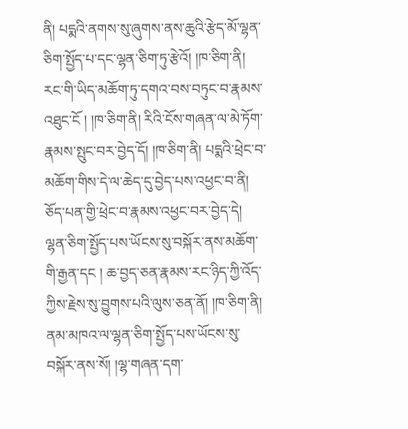ནི། པདྨའི་ནགས་སུ་ཞུགས་ནས་ཆུའི་རྩེད་མོ་ལྷན་ཅིག་སྤྱོད་པ་དང་ལྷན་ཅིག་ཏུ་རྩེའོ། །ཁ་ཅིག་ནི། རང་གི་ཡིད་མཆོག་ཏུ་དགའ་བས་བཏུང་བ་རྣམས་འཐུང་ངོ ། །ཁ་ཅིག་ནི། རིའི་ངོས་གཞན་ལ་མེ་ཏོག་རྣམས་སྤུང་བར་བྱེད་དོ། །ཁ་ཅིག་ནི། པདྨའི་ཕྲེང་བ་མཆོག་གིས་དེ་ལ་ཆེད་དུ་བྱེད་པས་འཕྱང་བ་ནི། ཅོད་པན་གྱི་ཕྲེང་བ་རྣམས་འཕྱང་བར་བྱེད་དེ། ལྷན་ཅིག་སྤྱོད་པས་ཡོངས་སུ་བསྐོར་ནས་མཆོག་གི་རྒྱན་དང ། ཆ་བྱད་ཅན་རྣམས་རང་ཉིད་ཀྱི་འོད་ཀྱིས་རྗེས་སུ་བྱུགས་པའི་ལུས་ཅན་ནོ། །ཁ་ཅིག་ནི། ནམ་མཁའ་ལ་ལྷན་ཅིག་སྤྱོད་པས་ཡོངས་སུ་བསྐོར་ནས་སོ། །ལྷ་གཞན་དག་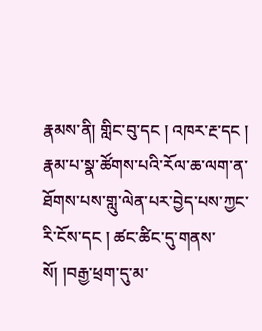རྣམས་ནི། གླིང་བུ་དང ། འཁར་རྔ་དང ། རྣམ་པ་སྣ་ཚོགས་པའི་རོལ་ཆ་ལག་ན་ཐོགས་པས་གླུ་ལེན་པར་བྱེད་པས་ཀྱང་རི་ངོས་དང ། ཚང་ཚིང་དུ་གནས་སོ། །བརྒྱ་ཕྲག་དུ་མ་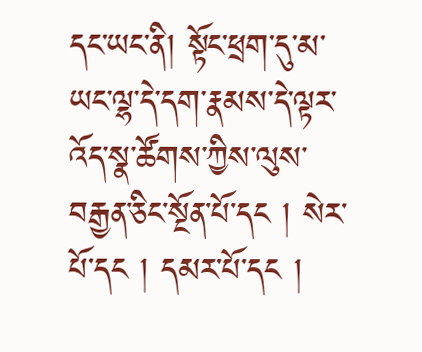དང་ཡང་ནི། སྟོང་ཕྲག་དུ་མ་ཡང་ལྷ་དེ་དག་རྣམས་དེ་ལྟར་འོད་སྣ་ཚོགས་ཀྱིས་ལུས་བརྒྱན་ཅིང་སྔོན་པོ་དང ། སེར་པོ་དང ། དམར་པོ་དང །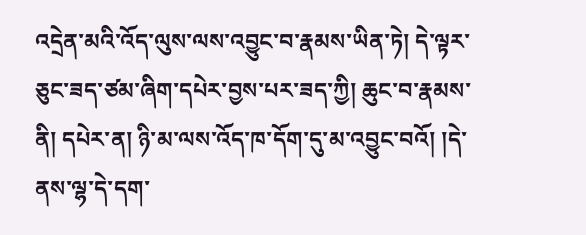འདྲེན་མའི་འོད་ལུས་ལས་འབྱུང་བ་རྣམས་ཡིན་ཏེ། དེ་ལྟར་ཅུང་ཟད་ཙམ་ཞིག་དཔེར་བྱས་པར་ཟད་ཀྱི། ཆུང་བ་རྣམས་ནི། དཔེར་ན། ཉི་མ་ལས་འོད་ཁ་དོག་དུ་མ་འབྱུང་བའོ། །དེ་ནས་ལྷ་དེ་དག་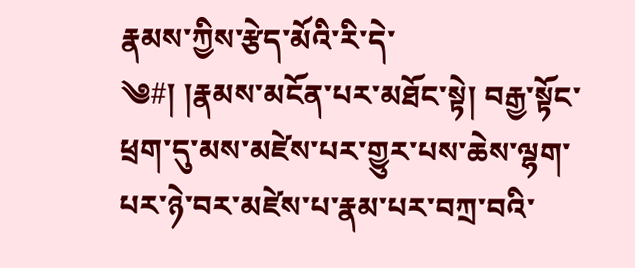རྣམས་ཀྱིས་རྩེད་མོའི་རི་དེ་
༄#། །རྣམས་མངོན་པར་མཐོང་སྟེ། བརྒྱ་སྟོང་ཕྲག་དུ་མས་མཛེས་པར་གྱུར་པས་ཆེས་ལྷག་པར་ཉེ་བར་མཛེས་པ་རྣམ་པར་བཀྲ་བའི་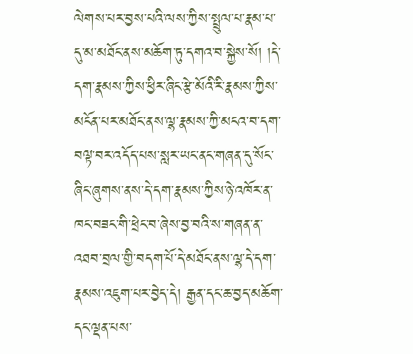ལེགས་པར་བྱས་པའི་ལས་ཀྱིས་སྤྲུལ་པ་རྣམ་པ་དུ་མ་མཐོང་ནས་མཆོག་ཏུ་དགའ་བ་སྐྱེས་སོ། །དེ་དག་རྣམས་ཀྱིས་ཕྱིར་ཞིང་རྩེ་མོའི་རི་རྣམས་ཀྱིས་མངོན་པར་མཐོང་ནས་ལྷ་རྣམས་ཀྱི་མངའ་བ་དག་བལྟ་བར་འདོད་པས་སླར་ཡང་ནང་གཞན་དུ་སོང་ཞིང་ཞུགས་ནས་དེ་དག་རྣམས་ཀྱིས་ཉེ་འཁོར་ན་ཁང་བཟང་གི་ཕྲེང་བ་ཞེས་བྱ་བའི་ས་གཞན་ན་འཐབ་བྲལ་གྱི་བདག་པོ་དེ་མཐོང་ནས་ལྷ་དེ་དག་རྣམས་འཇུག་པར་བྱེད་དེ། རྒྱན་དང་ཆ་བྱད་མཆོག་དང་ལྡན་པས་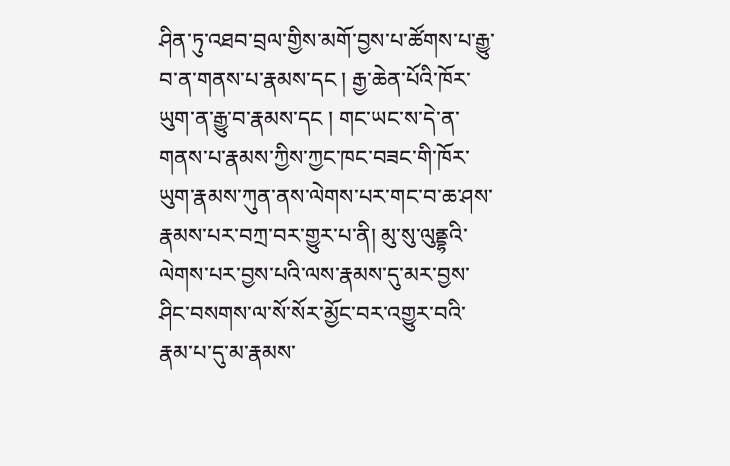ཤིན་ཏུ་འཐབ་བྲལ་གྱིས་མགོ་བྱས་པ་ཚོགས་པ་རྒྱུ་བ་ན་གནས་པ་རྣམས་དང ། རྒྱ་ཆེན་པོའི་ཁོར་ཡུག་ན་རྒྱུ་བ་རྣམས་དང ། གང་ཡང་ས་དེ་ན་གནས་པ་རྣམས་ཀྱིས་ཀྱང་ཁང་བཟང་གི་ཁོར་ཡུག་རྣམས་ཀུན་ནས་ལེགས་པར་གང་བ་ཆ་ཤས་རྣམས་པར་བཀྲ་བར་གྱུར་པ་ནི། མུ་སུ་ལུནྡྷའི་ལེགས་པར་བྱས་པའི་ལས་རྣམས་དུ་མར་བྱས་ཤིང་བསགས་ལ་སོ་སོར་མྱོང་བར་འགྱུར་བའི་རྣམ་པ་དུ་མ་རྣམས་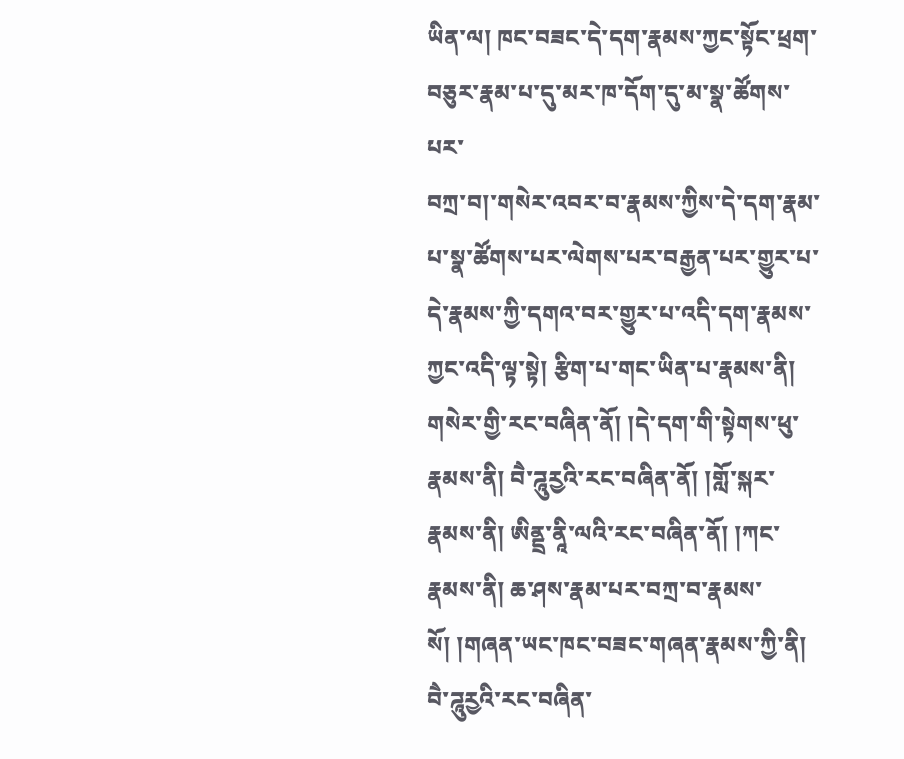ཡིན་ལ། ཁང་བཟང་དེ་དག་རྣམས་ཀྱང་སྟོང་ཕྲག་བཅུར་རྣམ་པ་དུ་མར་ཁ་དོག་དུ་མ་སྣ་ཚོགས་པར་
བཀྲ་བ།་གསེར་འབར་བ་རྣམས་ཀྱིས་དེ་དག་རྣམ་པ་སྣ་ཚོགས་པར་ལེགས་པར་བརྒྱན་པར་གྱུར་པ་དེ་རྣམས་ཀྱི་དགའ་བར་གྱུར་པ་འདི་དག་རྣམས་ཀྱང་འདི་ལྟ་སྟེ། རྩིག་པ་གང་ཡིན་པ་རྣམས་ནི། གསེར་གྱི་རང་བཞིན་ནོ། །དེ་དག་གི་སྟེགས་ཕུ་རྣམས་ནི། བཻ་ཌཱུརྱའི་རང་བཞིན་ནོ། །གློ་སྐར་རྣམས་ནི། ཨིནྡྲ་ནཱི་ལའི་རང་བཞིན་ནོ། །ཀང་རྣམས་ནི། ཆ་ཤས་རྣམ་པར་བཀྲ་བ་རྣམས་སོ། །གཞན་ཡང་ཁང་བཟང་གཞན་རྣམས་ཀྱི་ནི། བཻ་ཌཱུརྱའི་རང་བཞིན་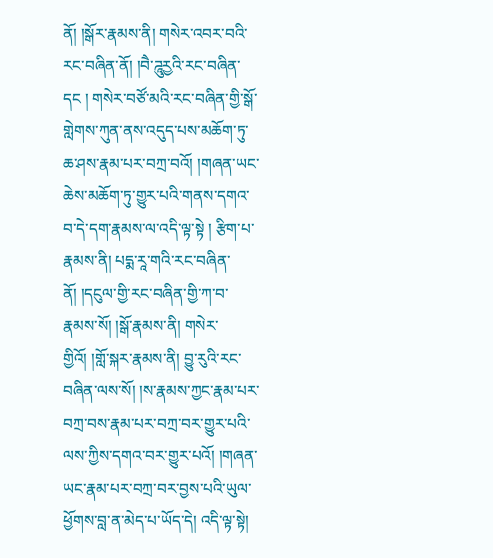ནོ། །སྒོར་རྣམས་ནི། གསེར་འབར་བའི་རང་བཞིན་ནོ། །བཻ་ཌཱུརྱའི་རང་བཞིན་དང ། གསེར་བཙོ་མའི་རང་བཞིན་གྱི་སྒོ་གླེགས་ཀུན་ནས་འདུད་པས་མཆོག་ཏུ་ཆ་ཤས་རྣམ་པར་བཀྲ་བའོ། །གཞན་ཡང་ཆེས་མཆོག་ཏུ་གྱུར་པའི་གནས་དགའ་བ་དེ་དག་རྣམས་ལ་འདི་ལྟ་སྟེ ། རྩིག་པ་རྣམས་ནི། པདྨ་རཱ་གའི་རང་བཞིན་ནོ། །དངུལ་གྱི་རང་བཞིན་གྱི་ཀ་བ་རྣམས་སོ། །སྒོ་རྣམས་ནི། གསེར་གྱིའོ། །གློ་སྐར་རྣམས་ནི། བྱུ་རུའི་རང་བཞིན་ལས་སོ། །ས་རྣམས་ཀྱང་རྣམ་པར་བཀྲ་བས་རྣམ་པར་བཀྲ་བར་གྱུར་པའི་ལས་ཀྱིས་དགའ་བར་གྱུར་པའོ། །གཞན་ཡང་རྣམ་པར་བཀྲ་བར་བྱས་པའི་ཡུལ་ཕྱོགས་བླ་ན་མེད་པ་ཡོད་དེ། འདི་ལྟ་སྟེ།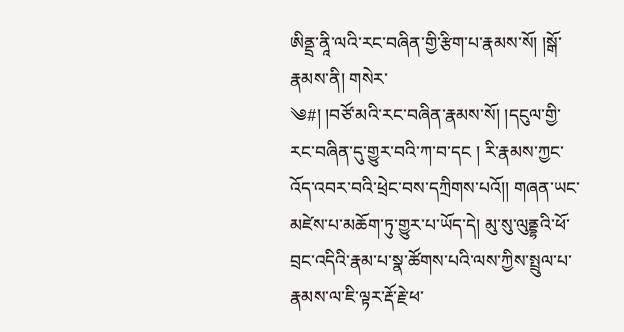ཨིནྡྲ་ནཱི་ལའི་རང་བཞིན་གྱི་རྩིག་པ་རྣམས་སོ། །སྒོ་རྣམས་ནི། གསེར་
༄#། །བཙོ་མའི་རང་བཞིན་རྣམས་སོ། །དངུལ་གྱི་རང་བཞིན་དུ་གྱུར་བའི་ཀ་བ་དང ། རི་རྣམས་ཀྱང་འོད་འབར་བའི་ཕྲེང་བས་དཀྲིགས་པའོ།། གཞན་ཡང་མཛེས་པ་མཆོག་ཏུ་གྱུར་པ་ཡོད་དེ། མུ་སུ་ལུནྡྷའི་ཕོ་བྲང་འདིའི་རྣམ་པ་སྣ་ཚོགས་པའི་ལས་ཀྱིས་སྤྲུལ་པ་རྣམས་ལ་ཇི་ལྟར་རྡོ་རྗེ་ཕ་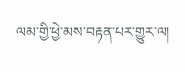ལམ་གྱི་ཕྱེ་མས་བརྟན་པར་གྱུར་ལ།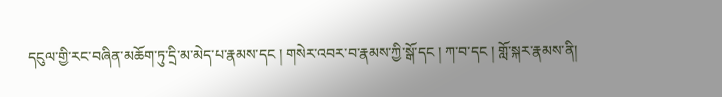དངུལ་གྱི་རང་བཞིན་མཆོག་ཏུ་དྲི་མ་མེད་པ་རྣམས་དང ། གསེར་འབར་བ་རྣམས་ཀྱི་སྒོ་དང ། ཀ་བ་དང ། གློ་སྐར་རྣམས་ནི།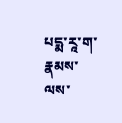པདྨ་རཱ་ག་རྣམས་ལས་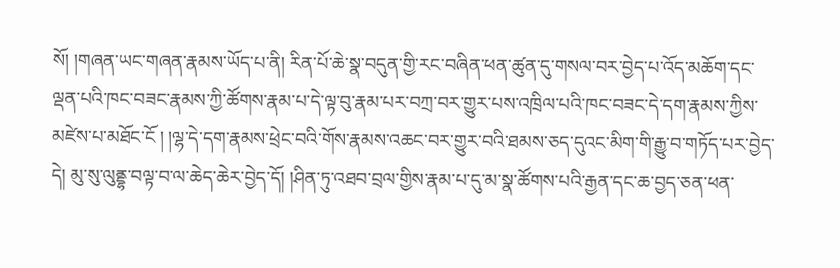སོ། །གཞན་ཡང་གཞན་རྣམས་ཡོད་པ་ནི། རིན་པོ་ཆེ་སྣ་བདུན་གྱི་རང་བཞིན་ཕན་ཚུན་དུ་གསལ་བར་བྱེད་པ་འོད་མཆོག་དང་ལྡན་པའི་ཁང་བཟང་རྣམས་ཀྱི་ཚོགས་རྣམ་པ་དེ་ལྟ་བུ་རྣམ་པར་བཀྲ་བར་གྱུར་པས་འཁྲིལ་པའི་ཁང་བཟང་དེ་དག་རྣམས་ཀྱིས་མཛེས་པ་མཐོང་ངོ ། །ལྷ་དེ་དག་རྣམས་ཕྲེང་བའི་གོས་རྣམས་འཆང་བར་གྱུར་བའི་ཐམས་ཅད་དུའང་མིག་གི་རྒྱུ་བ་གཏོད་པར་བྱེད་དེ། མུ་སུ་ལུནྡྷ་བལྟ་བ་ལ་ཆེད་ཆེར་བྱེད་དོ། །ཤིན་ཏུ་འཐབ་བྲལ་གྱིས་རྣམ་པ་དུ་མ་སྣ་ཚོགས་པའི་རྒྱན་དང་ཆ་བྱད་ཅན་ཕན་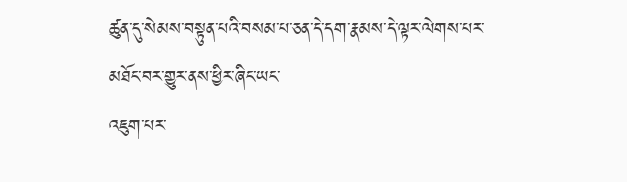ཚུན་དུ་སེམས་བསྟུན་པའི་བསམ་པ་ཅན་དེ་དག་རྣམས་དེ་ལྟར་ལེགས་པར་མཐོང་བར་གྱུར་ནས་ཕྱིར་ཞིང་ཡང་
འཇུག་པར་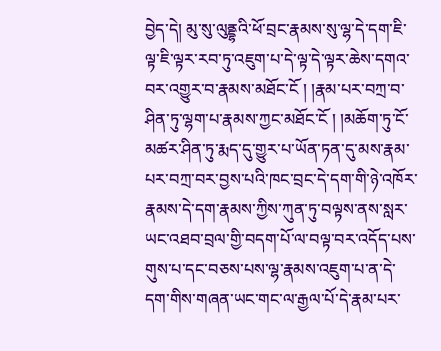བྱེད་དེ། མུ་སུ་ལུནྡྷའི་ཕོ་བྲང་རྣམས་སུ་ལྷ་དེ་དག་ཇི་ལྟ་ཇི་ལྟར་རབ་ཏུ་འཇུག་པ་དེ་ལྟ་དེ་ལྟར་ཆེས་དགའ་བར་འགྱུར་བ་རྣམས་མཐོང་ངོ ། །རྣམ་པར་བཀྲ་བ་ཤིན་ཏུ་ལྷག་པ་རྣམས་ཀྱང་མཐོང་ངོ ། །མཆོག་ཏུ་ངོ་མཚར་ཤིན་ཏུ་རྨད་དུ་གྱུར་པ་ཡོན་ཏན་དུ་མས་རྣམ་པར་བཀྲ་བར་བྱས་པའི་ཁང་བྲང་དེ་དག་གི་ཉེ་འཁོར་རྣམས་དེ་དག་རྣམས་ཀྱིས་ཀུན་ཏུ་བལྟས་ནས་སླར་ཡང་འཐབ་བྲལ་གྱི་བདག་པོ་ལ་བལྟ་བར་འདོད་པས་གུས་པ་དང་བཅས་པས་ལྷ་རྣམས་འཇུག་པ་ན་དེ་དག་གིས་གཞན་ཡང་གང་ལ་རྒྱལ་པོ་དེ་རྣམ་པར་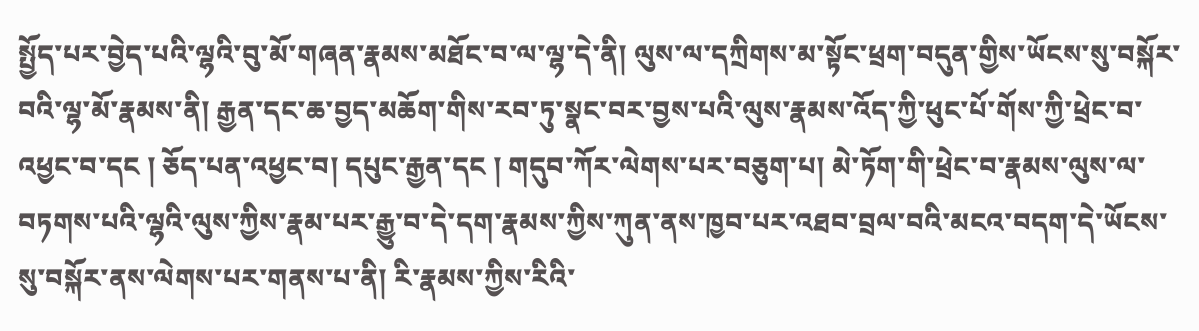སྤྱོད་པར་བྱེད་པའི་ལྷའི་བུ་མོ་གཞན་རྣམས་མཐོང་བ་ལ་ལྷ་དེ་ནི། ལུས་ལ་དཀྲིགས་མ་སྟོང་ཕྲག་བདུན་གྱིས་ཡོངས་སུ་བསྐོར་བའི་ལྷ་མོ་རྣམས་ནི། རྒྱན་དང་ཆ་བྱད་མཆོག་གིས་རབ་ཏུ་སྣང་བར་བྱས་པའི་ལུས་རྣམས་འོད་ཀྱི་ཕུང་པོ་གོས་ཀྱི་ཕྲེང་བ་འཕྱང་བ་དང ། ཅོད་པན་འཕྱང་བ། དཔུང་རྒྱན་དང ། གདུབ་ཀོར་ལེགས་པར་བཅུག་པ། མེ་ཏོག་གི་ཕྲེང་བ་རྣམས་ལུས་ལ་བཏགས་པའི་ལྷའི་ལུས་ཀྱིས་རྣམ་པར་རྒྱུ་བ་དེ་དག་རྣམས་ཀྱིས་ཀུན་ནས་ཁྱབ་པར་འཐབ་བྲལ་བའི་མངའ་བདག་དེ་ཡོངས་སུ་བསྐོར་ནས་ལེགས་པར་གནས་པ་ནི། རི་རྣམས་ཀྱིས་རིའི་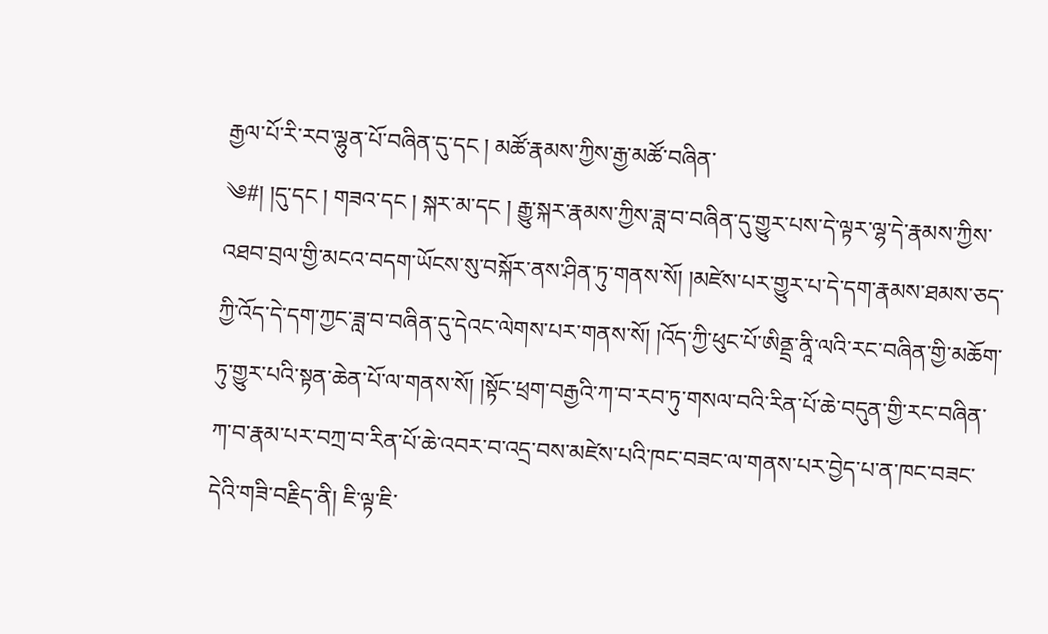རྒྱལ་པོ་རི་རབ་ལྷུན་པོ་བཞིན་དུ་དང ། མཚོ་རྣམས་ཀྱིས་རྒྱ་མཚོ་བཞིན་
༄#། །དུ་དང ། གཟའ་དང ། སྐར་མ་དང ། རྒྱུ་སྐར་རྣམས་ཀྱིས་ཟླ་བ་བཞིན་དུ་གྱུར་པས་དེ་ལྟར་ལྷ་དེ་རྣམས་ཀྱིས་འཐབ་བྲལ་གྱི་མངའ་བདག་ཡོངས་སུ་བསྐོར་ནས་ཤིན་ཏུ་གནས་སོ། །མཛེས་པར་གྱུར་པ་དེ་དག་རྣམས་ཐམས་ཅད་ཀྱི་འོད་དེ་དག་ཀྱང་ཟླ་བ་བཞིན་དུ་དེའང་ལེགས་པར་གནས་སོ། །འོད་ཀྱི་ཕུང་པོ་ཨིནྡྲ་ནཱི་ལའི་རང་བཞིན་གྱི་མཆོག་ཏུ་གྱུར་པའི་སྟན་ཆེན་པོ་ལ་གནས་སོ། །སྟོང་ཕྲག་བརྒྱའི་ཀ་བ་རབ་ཏུ་གསལ་བའི་རིན་པོ་ཆེ་བདུན་གྱི་རང་བཞིན་ཀ་བ་རྣམ་པར་བཀྲ་བ་རིན་པོ་ཆེ་འབར་བ་འདྲ་བས་མཛེས་པའི་ཁང་བཟང་ལ་གནས་པར་བྱེད་པ་ན་ཁང་བཟང་དེའི་གཟི་བརྗིད་ནི། ཇི་ལྟ་ཇི་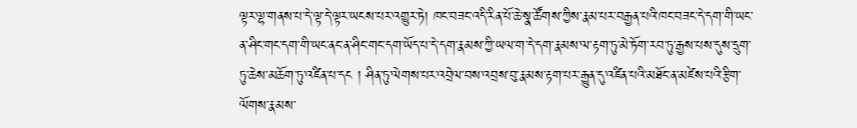ལྟར་ལྷ་གནས་པ་དེ་ལྟ་དེ་ལྟར་ཡངས་པར་འགྱུར་ཏེ། ཁང་བཟང་འདི་རིན་པོ་ཆེ་སྣ་ཚོགས་ཀྱིས་རྣམ་པར་བརྒྱན་པའི་ཁང་བཟང་དེ་དག་གི་ཡང་ན་ཤིང་གང་དག་གི་ཡང་ནང་ན་ཤིང་གང་དག་ཡོད་པ་དེ་དག་རྣམས་ཀྱི་ཡལ་ག་དེ་དག་རྣམས་ལ་རྟག་ཏུ་མེ་ཏོག་རབ་ཏུ་རྒྱས་པས་དུས་དྲུག་ཏུ་ཆེས་མཆོག་ཏུ་འཛིན་པ་དང ། ཤིན་ཏུ་ལེགས་པར་འབྲེལ་བས་འབྲས་བུ་རྣམས་རྟག་པར་རྒྱུན་དུ་འཛིན་པའི་མཐོང་ན་མཛེས་པའི་རྩིག་ལོགས་རྣམས་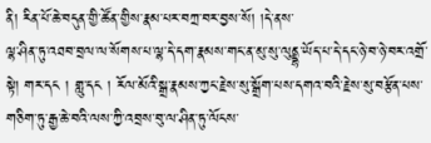ནི། རིན་པོ་ཆེ་བདུན་གྱི་ཚོན་གྱིས་རྣམ་པར་བཀྲ་བར་བྱས་སོ། །དེ་ནས་
ལྷ་ཤིན་ཏུ་འཐབ་བྲལ་ལ་སོགས་པ་ལྷ་དེ་དག་རྣམས་གང་ན་མུ་སུ་ལུནྡྷ་ཡོད་པ་དེ་དང་ཉེ་བ་ཉེ་བར་འགྲོ་སྟེ། གར་དང ། གླུ་དང ། རོལ་མོའི་སྒྲ་རྣམས་ཀྱང་རྗེས་སུ་སྒྲོག་པས་དགའ་བའི་རྗེས་སུ་བརྩོན་པས་གཅིག་ཏུ་རྒྱ་ཆེ་བའི་ལས་ཀྱི་འབྲས་བུ་ལ་ཤིན་ཏུ་ལོངས་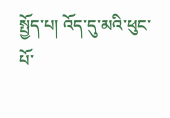སྤྱོད་པ། འོད་དུ་མའི་ཕུང་པོ་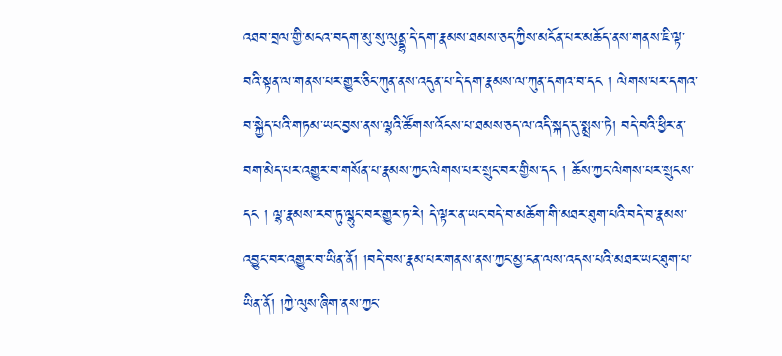འཐབ་བྲལ་གྱི་མངའ་བདག་མུ་སུ་ལུནྡྷ་དེ་དག་རྣམས་ཐམས་ཅད་ཀྱིས་མངོན་པར་མཆོད་ནས་གནས་ཇི་ལྟ་བའི་སྟན་ལ་གནས་པར་གྱུར་ཅིང་ཀུན་ནས་འདུན་པ་དེ་དག་རྣམས་ལ་ཀུན་དགའ་བ་དང ། ལེགས་པར་དགའ་བ་སྐྱེད་པའི་གཏམ་ཡང་བྱས་ནས་ལྷའི་ཚོགས་འོངས་པ་ཐམས་ཅད་ལ་འདི་སྐད་དུ་སྨྲས་ཏེ། བདེ་བའི་ཕྱིར་ན་བག་མེད་པར་འགྱུར་བ་གསོན་པ་རྣམས་ཀྱང་ལེགས་པར་སྲུང་བར་གྱིས་དང ། ཆོས་ཀྱང་ལེགས་པར་སྲུངས་དང ། ལྷ་རྣམས་རབ་ཏུ་ལྷུང་བར་གྱུར་ཏ་རེ། དེ་ལྟར་ན་ཡང་བདེ་བ་མཆོག་གི་མཐར་ཐུག་པའི་བདེ་བ་རྣམས་འབྱུང་བར་འགྱུར་བ་ཡིན་ནོ། །བདེ་བས་རྣམ་པར་གནས་ནས་ཀྱང་མྱ་ངན་ལས་འདས་པའི་མཐར་ཡང་ཐུག་པ་ཡིན་ནོ། །ཀྱེ་ལུས་ཞིག་ནས་ཀྱང་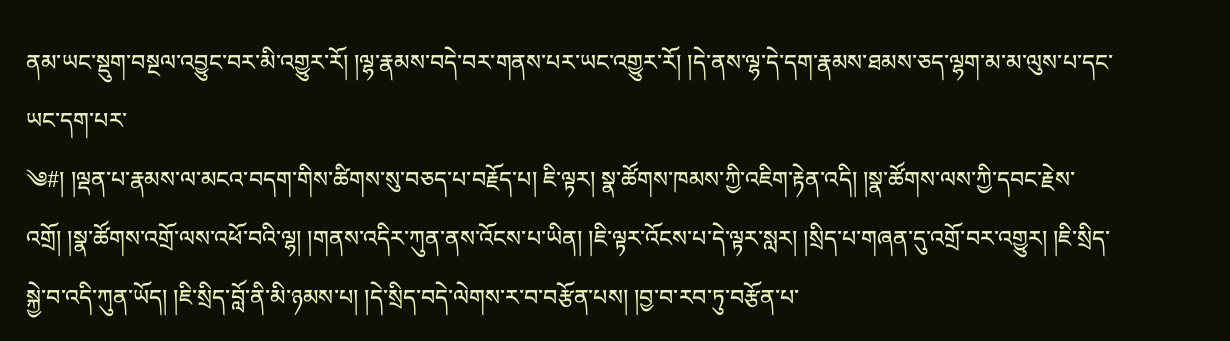ནམ་ཡང་སྡུག་བསྔལ་འབྱུང་བར་མི་འགྱུར་རོ། །ལྷ་རྣམས་བདེ་བར་གནས་པར་ཡང་འགྱུར་རོ། །དེ་ནས་ལྷ་དེ་དག་རྣམས་ཐམས་ཅད་ལྷག་མ་མ་ལུས་པ་དང་ཡང་དག་པར་
༄#། །ལྡན་པ་རྣམས་ལ་མངའ་བདག་གིས་ཚིགས་སུ་བཅད་པ་བརྗོད་པ། ཇི་ལྟར། སྣ་ཚོགས་ཁམས་ཀྱི་འཇིག་རྟེན་འདི། །སྣ་ཚོགས་ལས་ཀྱི་དབང་རྗེས་འགྲོ། །སྣ་ཚོགས་འགྲོ་ལས་འཕོ་བའི་ལྷ། །གནས་འདིར་ཀུན་ནས་འོངས་པ་ཡིན། །ཇི་ལྟར་འོངས་པ་དེ་ལྟར་སླར། །སྲིད་པ་གཞན་དུ་འགྲོ་བར་འགྱུར། །ཇི་སྲིད་སྐྱེ་བ་འདི་ཀུན་ཡོད། །ཇི་སྲིད་བློ་ནི་མི་ཉམས་པ། །དེ་སྲིད་བདེ་ལེགས་ར་བ་བརྩོན་པས། །བྱ་བ་རབ་ཏུ་བརྩོན་པ་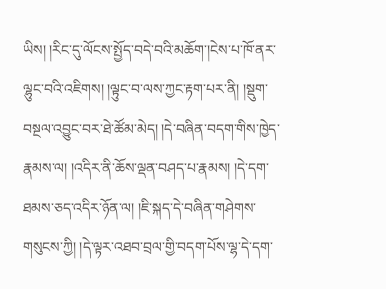ཡིས། །རིང་དུ་ལོངས་སྤྱོད་བདེ་བའི་མཆོག་།ངེས་པ་ཁོ་ནར་ལྷུང་བའི་འཇིགས། །ལྟུང་བ་ལས་ཀྱང་རྟག་པར་ནི། །སྡུག་བསྔལ་འབྱུང་བར་ཐེ་ཚོམ་མེད། །དེ་བཞིན་བདག་གིས་ཁྱེད་རྣམས་ལ། །འདིར་ནི་ཆོས་ལྡན་བཤད་པ་རྣམས། །དེ་དག་ཐམས་ཅད་འདིར་ཉོན་ལ། །ཇི་སྐད་དེ་བཞིན་གཤེགས་གསུངས་ཀྱི། །དེ་ལྟར་འཐབ་བྲལ་གྱི་བདག་པོས་ལྷ་དེ་དག་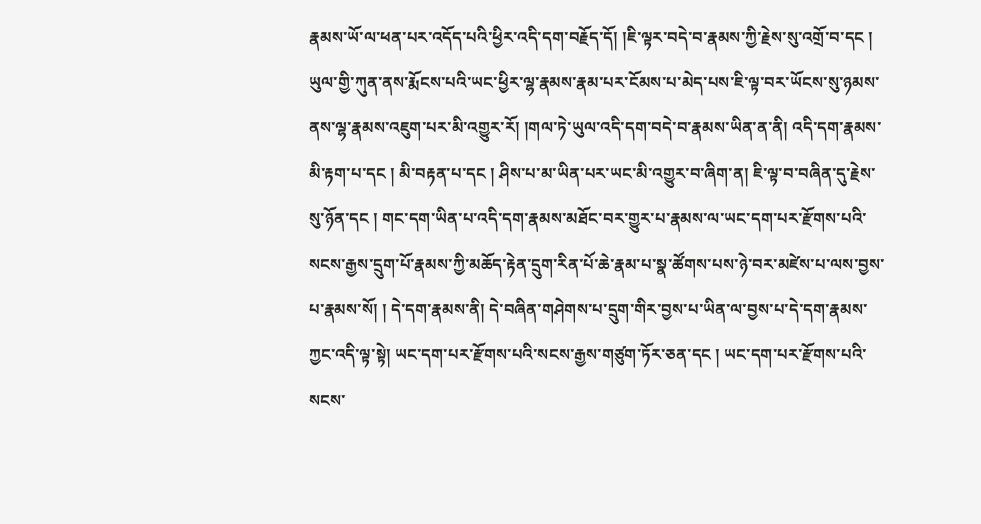རྣམས་ཡོ་ལ་ཕན་པར་འདོད་པའི་ཕྱིར་འདི་དག་བརྗོད་དོ། །ཇི་ལྟར་བདེ་བ་རྣམས་ཀྱི་རྗེས་སུ་འགྲོ་བ་དང ། ཡུལ་གྱི་ཀུན་ནས་རྨོངས་པའི་ཡང་ཕྱིར་ལྷ་རྣམས་རྣམ་པར་ངོམས་པ་མེད་པས་ཇི་ལྟ་བར་ཡོངས་སུ་ཉམས་ནས་ལྷ་རྣམས་འཇུག་པར་མི་འགྱུར་རོ། །གལ་ཏེ་ཡུལ་འདི་དག་བདེ་བ་རྣམས་ཡིན་ན་ནི། འདི་དག་རྣམས་
མི་རྟག་པ་དང ། མི་བརྟན་པ་དང ། ཤིས་པ་མ་ཡིན་པར་ཡང་མི་འགྱུར་བ་ཞིག་ན། ཇི་ལྟ་བ་བཞིན་དུ་རྗེས་སུ་ཉོན་དང ། གང་དག་ཡིན་པ་འདི་དག་རྣམས་མཐོང་བར་གྱུར་པ་རྣམས་ལ་ཡང་དག་པར་རྫོགས་པའི་སངས་རྒྱས་དྲུག་པོ་རྣམས་ཀྱི་མཆོད་རྟེན་དྲུག་རིན་པོ་ཆེ་རྣམ་པ་སྣ་ཚོགས་པས་ཉེ་བར་མཛེས་པ་ལས་བྱས་པ་རྣམས་སོ། ། དེ་དག་རྣམས་ནི། དེ་བཞིན་གཤེགས་པ་དྲུག་གིར་བྱས་པ་ཡིན་ལ་བྱས་པ་དེ་དག་རྣམས་ཀྱང་འདི་ལྟ་སྟེ། ཡང་དག་པར་རྫོགས་པའི་སངས་རྒྱས་གཙུག་ཏོར་ཅན་དང ། ཡང་དག་པར་རྫོགས་པའི་སངས་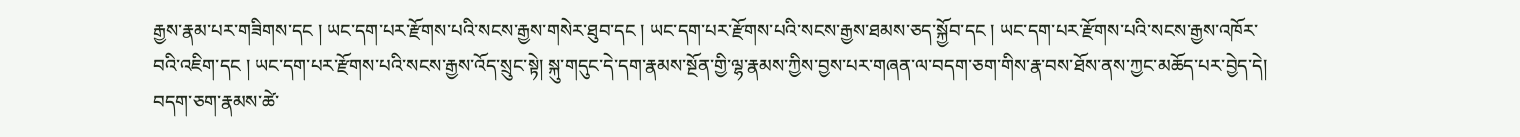རྒྱས་རྣམ་པར་གཟིགས་དང ། ཡང་དག་པར་རྫོགས་པའི་སངས་རྒྱས་གསེར་ཐུབ་དང ། ཡང་དག་པར་རྫོགས་པའི་སངས་རྒྱས་ཐམས་ཅད་སྐྱོབ་དང ། ཡང་དག་པར་རྫོགས་པའི་སངས་རྒྱས་འཁོར་བའི་འཇིག་དང ། ཡང་དག་པར་རྫོགས་པའི་སངས་རྒྱས་འོད་སྲུང་སྟེ། སྐུ་གདུང་དེ་དག་རྣམས་སྔོན་གྱི་ལྷ་རྣམས་ཀྱིས་བྱས་པར་གཞན་ལ་བདག་ཅག་གིས་རྣ་བས་ཐོས་ནས་ཀྱང་མཆོད་པར་བྱེད་དེ། བདག་ཅག་རྣམས་ཚེ་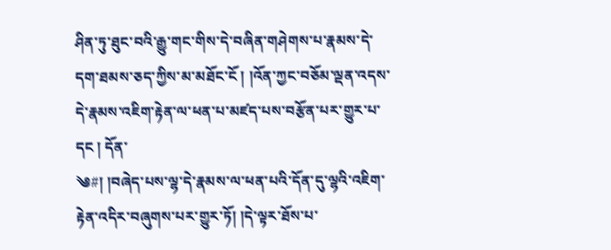ཤིན་ཏུ་ཐུང་བའི་རྒྱུ་གང་གིས་དེ་བཞིན་གཤེགས་པ་རྣམས་དེ་དག་ཐམས་ཅད་ཀྱིས་མ་མཐོང་ངོ ། །འོན་ཀྱང་བཅོམ་ལྡན་འདས་དེ་རྣམས་འཇིག་རྟེན་ལ་ཕན་པ་མཛད་པས་བརྩོན་པར་གྱུར་པ་དང ། དོན་
༄#། །བཞེད་པས་ལྷ་དེ་རྣམས་ལ་ཕན་པའི་དོན་དུ་ལྷའི་འཇིག་རྟེན་འདིར་བཞུགས་པར་གྱུར་ཏོ། །དེ་ལྟར་ཐོས་པ་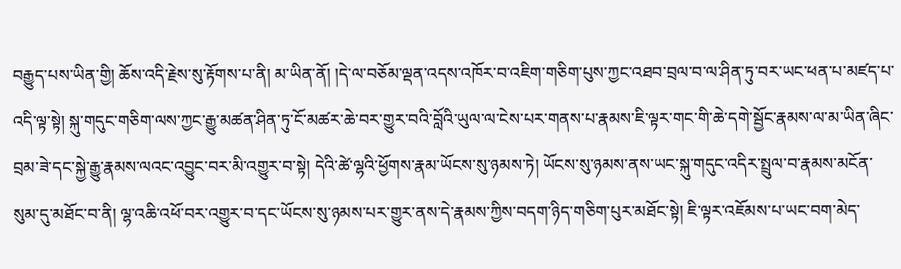བརྒྱུད་པས་ཡིན་གྱི། ཆོས་འདི་རྗེས་སུ་རྟོགས་པ་ནི། མ་ཡིན་ནོ། །དེ་ལ་བཅོམ་ལྡན་འདས་འཁོར་བ་འཇིག་གཅིག་པུས་ཀྱང་འཐབ་བྲལ་བ་ལ་ཤིན་ཏུ་བར་ཡང་ཕན་པ་མཛད་པ་འདི་ལྟ་སྟེ། སྐུ་གདུང་གཅིག་ལས་ཀྱང་རྒྱུ་མཚན་ཤིན་ཏུ་ངོ་མཚར་ཆེ་བར་གྱུར་བའི་བློའི་ཡུལ་ལ་ངེས་པར་གནས་པ་རྣམས་ཇི་ལྟར་གང་གི་ཆེ་དགེ་སྦྱོང་རྣམས་ལ་མ་ཡིན་ཞིང་བྲམ་ཟེ་དང་སྐྱེ་རྒྱུ་རྣམས་ལའང་འབྱུང་བར་མི་འགྱུར་བ་སྟེ། དེའི་ཚེ་ལྷའི་ཕྱོགས་རྣམ་ཡོངས་སུ་ཉམས་ཏེ། ཡོངས་སུ་ཉམས་ནས་ཡང་སྐུ་གདུང་འདིར་སྤྲུལ་བ་རྣམས་མངོན་སུམ་དུ་མཐོང་བ་ནི། ལྷ་འཆི་འཕོ་བར་འགྱུར་བ་དང་ཡོངས་སུ་ཉམས་པར་གྱུར་ནས་དེ་རྣམས་ཀྱིས་བདག་ཉིད་གཅིག་པུར་མཐོང་སྟེ། ཇི་ལྟར་འཇོམས་པ་ཡང་བག་མེད་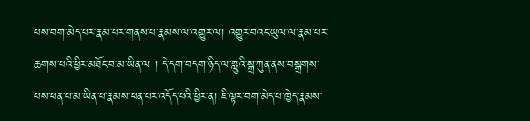པས་བག་མེད་པར་རྣམ་པར་གནས་པ་རྣམས་ལ་འགྱུར་ལ། འགྱུར་བའང་ཡུལ་ལ་རྣམ་པར་ཆགས་པའི་ཕྱིར་མཐོང་བ་མ་ཡིན་ལ ། དེ་དག་བདག་ཉིད་ལ་གླུའི་སྒྲ་ཀུན་ནས་བསྒྲགས་པས་ཕན་པ་མ་ཡིན་པ་རྣམས་ཕན་པར་འདོད་པའི་ཕྱིར་ན། ཇི་ལྟར་བག་མེད་པ་ཁྱེད་རྣམས་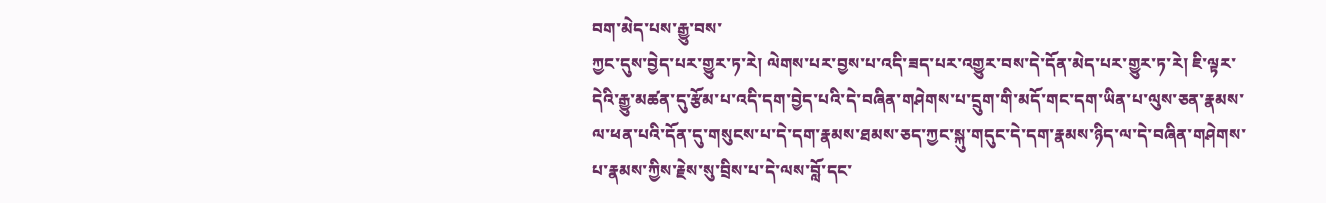བག་མེད་པས་རྒྱུ་བས་
ཀྱང་དུས་བྱེད་པར་གྱུར་ཏ་རེ། ལེགས་པར་བྱས་པ་འདི་ཟད་པར་འགྱུར་བས་དེ་དོན་མེད་པར་གྱུར་ཏ་རེ། ཇི་ལྟར་དེའི་རྒྱུ་མཚན་དུ་རྩོམ་པ་འདི་དག་བྱེད་པའི་དེ་བཞིན་གཤེགས་པ་དྲུག་གི་མདོ་གང་དག་ཡིན་པ་ལུས་ཅན་རྣམས་ལ་ཕན་པའི་དོན་དུ་གསུངས་པ་དེ་དག་རྣམས་ཐམས་ཅད་ཀྱང་སྐུ་གདུང་དེ་དག་རྣམས་ཉིད་ལ་དེ་བཞིན་གཤེགས་པ་རྣམས་ཀྱིས་རྗེས་སུ་བྲིས་པ་དེ་ལས་བློ་དང་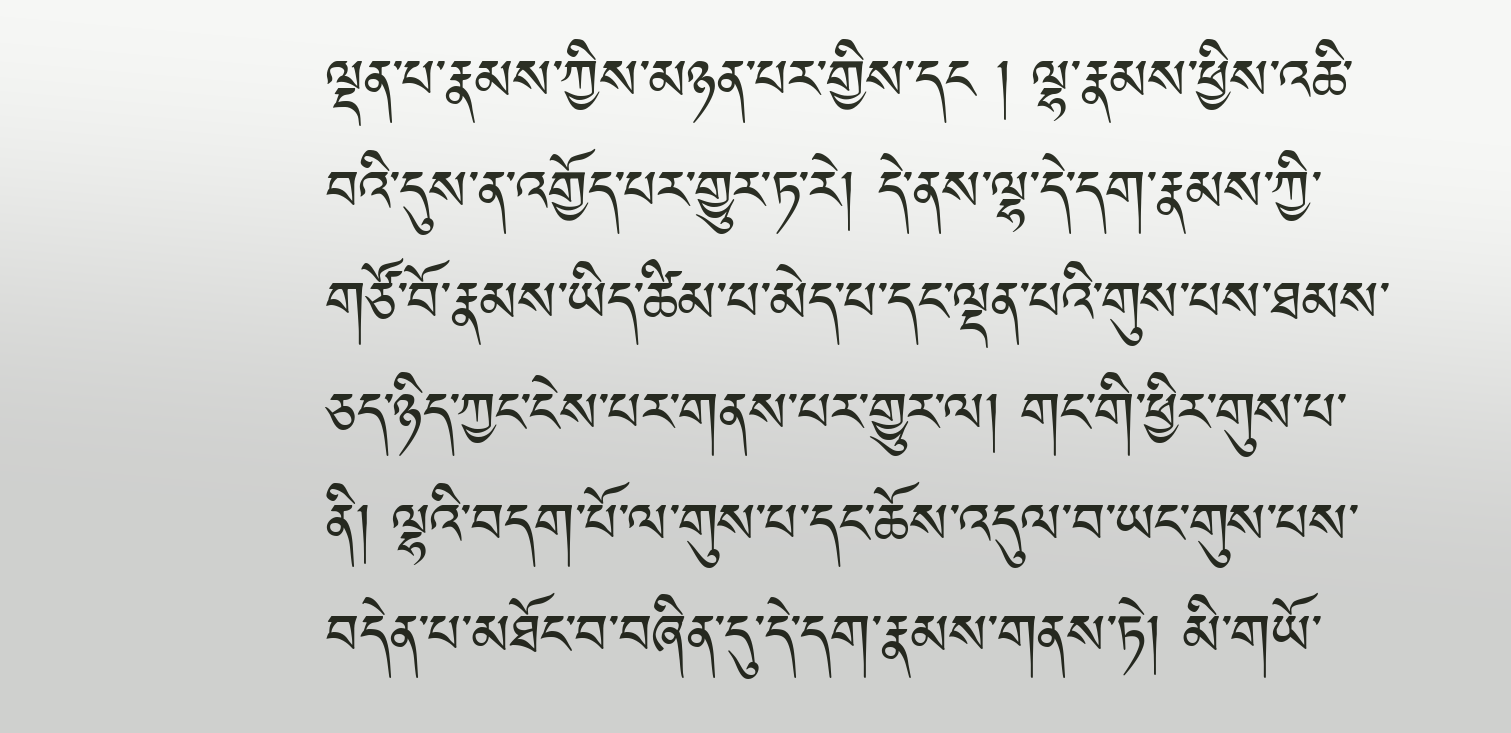ལྡན་པ་རྣམས་ཀྱིས་མཉན་པར་གྱིས་དང ། ལྷ་རྣམས་ཕྱིས་འཆི་བའི་དུས་ན་འགྱོད་པར་གྱུར་ཏ་རེ། དེ་ནས་ལྷ་དེ་དག་རྣམས་ཀྱི་གཙོ་བོ་རྣམས་ཡིད་ཚིམ་པ་མེད་པ་དང་ལྡན་པའི་གུས་པས་ཐམས་ཅད་ཉིད་ཀྱང་ངེས་པར་གནས་པར་གྱུར་ལ། གང་གི་ཕྱིར་གུས་པ་ནི། ལྷའི་བདག་པོ་ལ་གུས་པ་དང་ཆོས་འདུལ་བ་ཡང་གུས་པས་བདེན་པ་མཐོང་བ་བཞིན་དུ་དེ་དག་རྣམས་གནས་ཏེ། མི་གཡོ་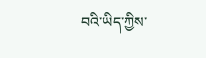བའི་ཡིད་ཀྱིས་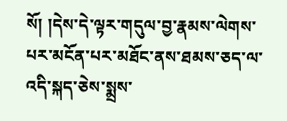སོ། །དེས་དེ་ལྟར་གདུལ་བྱ་རྣམས་ལེགས་པར་མངོན་པར་མཐོང་ནས་ཐམས་ཅད་ལ་འདི་སྐད་ཅེས་སྨྲས་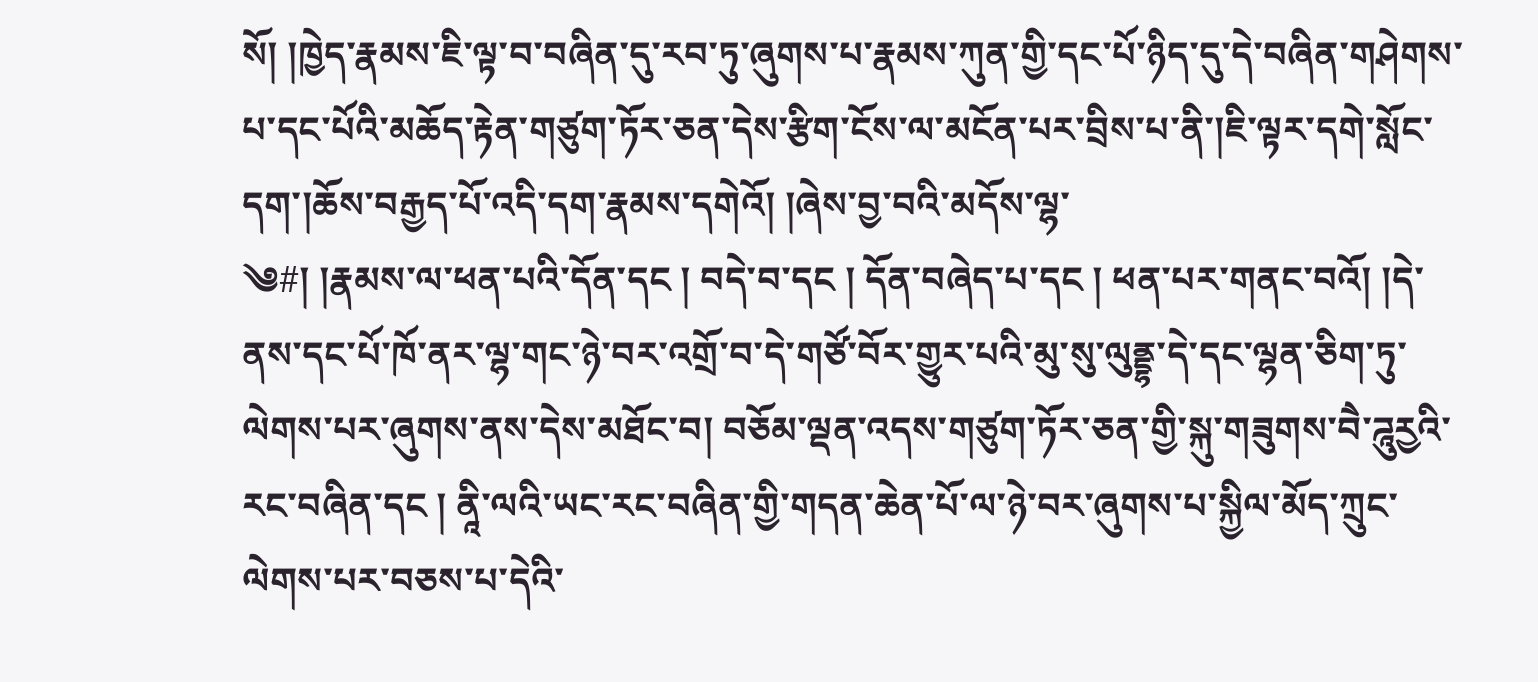སོ། །ཁྱེད་རྣམས་ཇི་ལྟ་བ་བཞིན་དུ་རབ་ཏུ་ཞུགས་པ་རྣམས་ཀུན་གྱི་དང་པོ་ཉིད་དུ་དེ་བཞིན་གཤེགས་པ་དང་པོའི་མཆོད་རྟེན་གཙུག་ཏོར་ཅན་དེས་རྩིག་ངོས་ལ་མངོན་པར་བྲིས་པ་ནི་།ཇི་ལྟར་དགེ་སློང་དག་།ཆོས་བརྒྱད་པོ་འདི་དག་རྣམས་དགེའོ། །ཞེས་བྱ་བའི་མདོས་ལྷ་
༄#། །རྣམས་ལ་ཕན་པའི་དོན་དང ། བདེ་བ་དང ། དོན་བཞེད་པ་དང ། ཕན་པར་གནང་བའོ། །དེ་ནས་དང་པོ་ཁོ་ནར་ལྷ་གང་ཉེ་བར་འགྲོ་བ་དེ་གཙོ་བོར་གྱུར་པའི་མུ་སུ་ལུནྡྷ་དེ་དང་ལྷན་ཅིག་ཏུ་ལེགས་པར་ཞུགས་ནས་དེས་མཐོང་བ། བཅོམ་ལྡན་འདས་གཙུག་ཏོར་ཅན་གྱི་སྐུ་གཟུགས་བཻ་ཌཱུརྱའི་རང་བཞིན་དང ། ནཱི་ལའི་ཡང་རང་བཞིན་གྱི་གདན་ཆེན་པོ་ལ་ཉེ་བར་ཞུགས་པ་སྐྱིལ་མོད་ཀྲུང་ལེགས་པར་བཅས་པ་དེའི་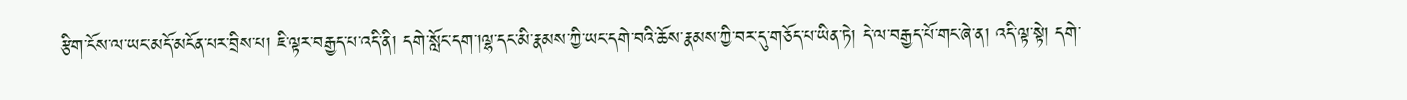རྩིག་ངོས་ལ་ཡང་མདོ་མངོན་པར་བྲིས་པ། ཇི་ལྟར་བརྒྱད་པ་འདི་ནི། དགེ་སློང་དག་།ལྷ་དང་མི་རྣམས་ཀྱི་ཡང་དགེ་བའི་ཆོས་རྣམས་ཀྱི་བར་དུ་གཅོད་པ་ཡིན་ཏེ། དེ་ལ་བརྒྱད་པོ་གང་ཞེ་ན། འདི་ལྟ་སྟེ། དགེ་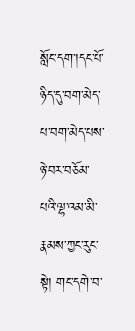སློང་དག་།དང་པོ་ཉིད་དུ་བག་མེད་པ་བག་མེད་པས་ཉེ་བར་བཅོམ་པའི་ལྷ་འམ་མི་རྣམས་ཀྱང་རུང་སྟེ། གང་དགེ་བ་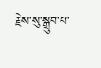རྗེས་སུ་སྒྲུབ་པ་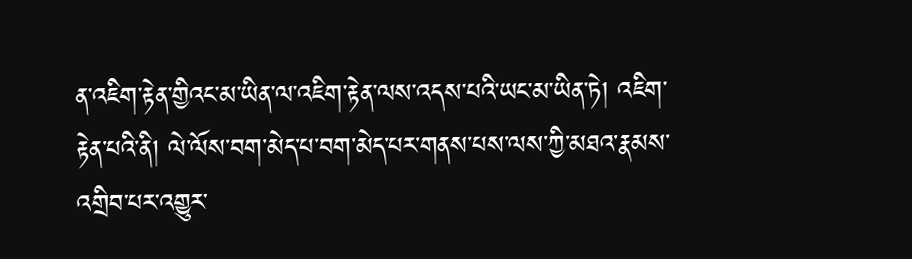ན་འཇིག་རྟེན་གྱིའང་མ་ཡིན་ལ་འཇིག་རྟེན་ལས་འདས་པའི་ཡང་མ་ཡིན་ཏེ། འཇིག་རྟེན་པའི་ནི། ལེ་ལོས་བག་མེད་པ་བག་མེད་པར་གནས་པས་ལས་ཀྱི་མཐའ་རྣམས་འགྲིབ་པར་འགྱུར་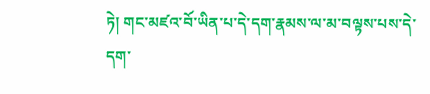ཏེ། གང་མཛའ་བོ་ཡིན་པ་དེ་དག་རྣམས་ལ་མ་བལྟས་པས་དེ་དག་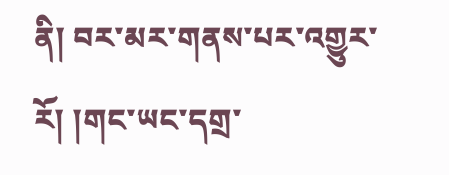ནི། བར་མར་གནས་པར་འགྱུར་རོ། །གང་ཡང་དགྲ་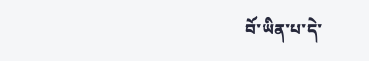བོ་ཡིན་པ་དེ་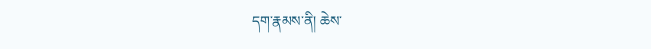དག་རྣམས་ནི། ཆེས་